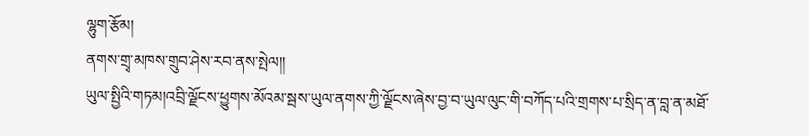ལྷུག་རྩོམ།
ནགས་གྲྭ་མཁས་གྲུབ་ཤེས་རབ་ནས་སྤེལ།།
ཡུལ་སྤྱིའི་གཏམ།འབྲི་ལྗོངས་ཕྱུགས་མོའམ་སྦས་ཡུལ་ནགས་ཀྱི་ལྗོངས་ཞེས་བྱ་བ་ཡུལ་ལུང་གི་བཀོད་པའི་གྲགས་པ་སྲིད་ན་བླ་ན་མཐོ་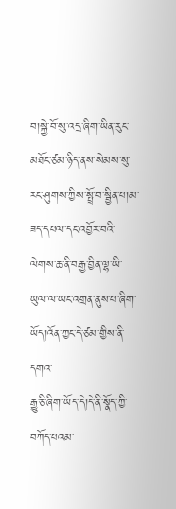བ།སྐྱེ་བོ་སུ་འདྲ་ཞིག་ཡིན་རུང་མཐོང་ཙམ་ཉིད་ནས་སེམས་སུ་རང་ཤུགས་ཀྱིས་སྤྲོ་བ་སྦྱིན་པ།མ་ཟད་དཔལ་དང་འབྱོར་བའི་ལེགས་ཆ་ནི་བརྒྱ་བྱིན་ལྷ་ཡི་ཡུལ་ལ་ཡང་འགྲན་ནུས་པ་ཞིག་ཡོད།འོན་ཀྱང་དེ་ཙམ་གྱིས་ནི་དགའ་
རྒྱུ་ཅི་ཞིག་ཡོད་དེ།དེ་ནི་སྣོད་ཀྱི་བཀོད་པའམ་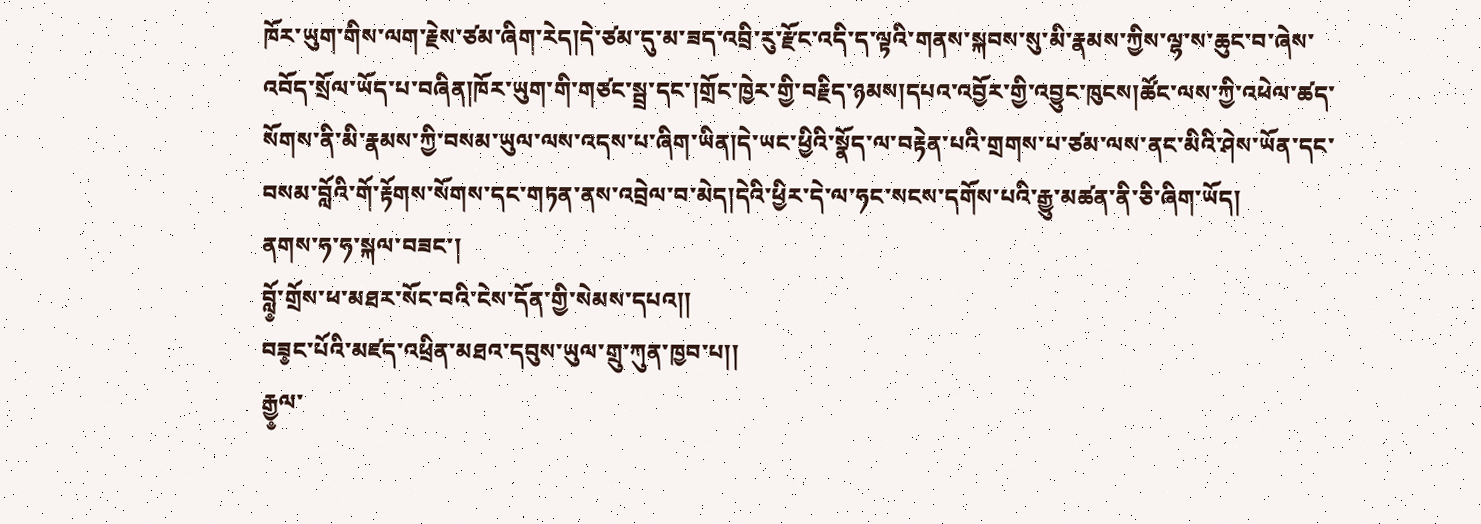ཁོར་ཡུག་གིས་ལག་རྗེས་ཙམ་ཞིག་རེད།དེ་ཙམ་དུ་མ་ཟད་འབྲི་རུ་རྫོང་འདི་ད་ལྟའི་གནས་སྐབས་སུ་མི་རྣམས་ཀྱིས་ལྷ་ས་ཆུང་བ་ཞེས་འབོད་སྲོལ་ཡོད་པ་བཞིན།ཁོར་ཡུག་གི་གཙང་སྦྲ་དང་།གྲོང་ཁྱེར་གྱི་བརྗིད་ཉམས།དཔའ་འབྱོར་གྱི་འབྱུང་ཁུངས།ཚོང་ལས་ཀྱི་འཕེལ་ཚད་སོགས་ནི་མི་རྣམས་ཀྱི་བསམ་ཡུལ་ལས་འདས་པ་ཞིག་ཡིན།དེ་ཡང་ཕྱིའི་སྣོད་ལ་བརྟེན་པའི་གྲགས་པ་ཙམ་ལས་ནང་མིའི་ཤེས་ཡོན་དང་བསམ་བློའི་གོ་རྟོགས་སོགས་དང་གཏན་ནས་འབྲེལ་བ་མེད།དེའི་ཕྱིར་དེ་ལ་ཧང་སངས་དགོས་པའི་རྒྱུ་མཚན་ནི་ཅི་ཞིག་ཡོད།
ནགས་ཧ་ཧ་སྐལ་བཟང་།
བློ༵་གྲོས་ཕ་མཐར་སོང་བའི་ངེས་དོན་གྱི་སེམས་དཔའ།།
བཟ༵ང་པོའི་མཛད་འཕྲིན་མཐའ་དབུས་ཡུལ་གྲུ་ཀུན་ཁྱབ་པ།།
རྒྱ༵ལ་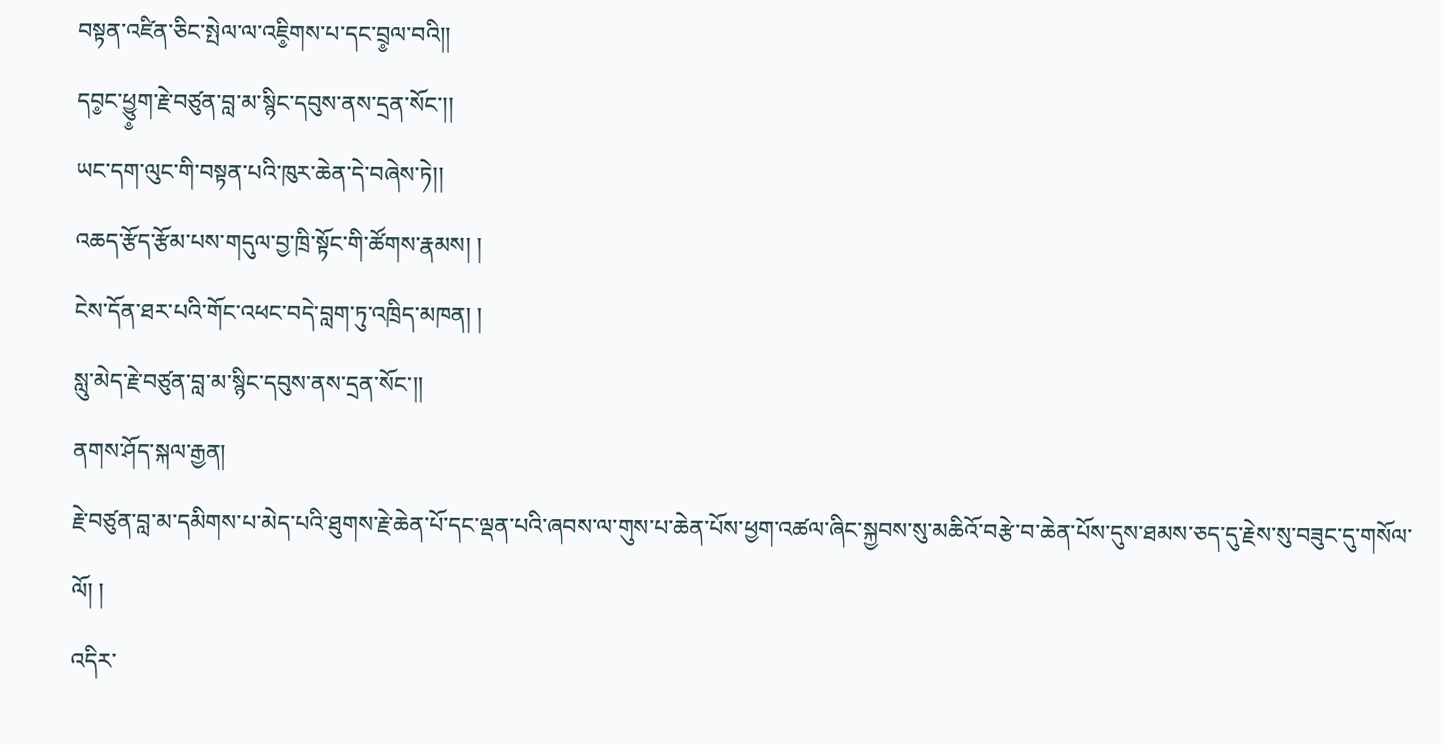བསྟན་འཛིན་ཅིང་སྤེལ་ལ་འཇི༵གས་པ་དང་བྲ༵ལ་བའི།།
དབ༵ང་ཕྱུ༵ག་རྗེ་བཙུན་བླ་མ་སྙིང་དབུས་ནས་དྲན་སོང་།།
ཡང་དག་ལུང་གི་བསྟན་པའི་ཁུར་ཆེན་དེ་བཞེས་ཏེ།།
འཆད་རྩོད་རྩོམ་པས་གདུལ་བྱ་ཁྲི་སྟོང་གི་ཚོགས་རྣམས། །
ངེས་དོན་ཐར་པའི་གོང་འཕང་བདེ་བླག་ཏུ་འཁྲིད་མཁན། །
སླུ་མེད་རྗེ་བཙུན་བླ་མ་སྙིང་དབུས་ནས་དྲན་སོང་།།
ནགས་ཤོད་སྐལ་རྒྱན།
རྗེ་བཙུན་བླ་མ་དམིགས་པ་མེད་པའི་ཐུགས་རྗེ་ཆེན་པོ་དང་ལྡན་པའི་ཞབས་ལ་གུས་པ་ཆེན་པོས་ཕྱག་འཚལ་ཞིང་སྐྱབས་སུ་མཆིའོ་བརྩེ་བ་ཆེན་པོས་དུས་ཐམས་ཅད་དུ་རྗེས་སུ་བཟུང་དུ་གསོལ་ལོ། །
འདིར་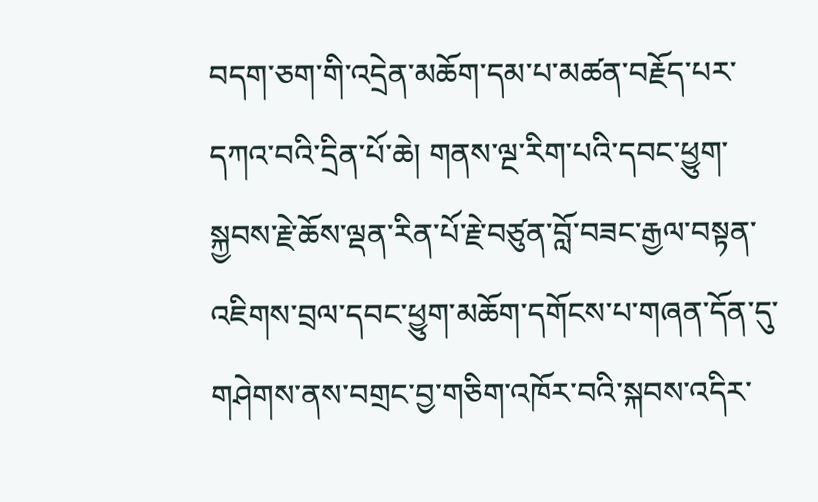བདག་ཅག་གི་འདྲེན་མཆོག་དམ་པ་མཚན་བརྗོད་པར་དཀའ་བའི་དྲིན་པོ་ཆེ། གནས་ལྔ་རིག་པའི་དབང་ཕྱུག་སྐྱབས་རྗེ་ཆོས་ལྡན་རིན་པོ་རྗེ་བཙུན་བློ་བཟང་རྒྱལ་བསྟན་འཇིགས་བྲལ་དབང་ཕྱུག་མཆོག་དགོངས་པ་གཞན་དོན་དུ་གཤེགས་ནས་བགྲང་བྱ་གཅིག་འཁོར་བའི་སྐབས་འདིར་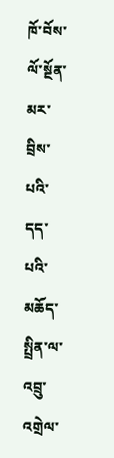ཁོ་བོས་ལོ་སྔོན་མར་བྲིས་པའི་དད་པའི་མཆོད་སྤྲིན་ལ་འབྲུ་འགྲེལ་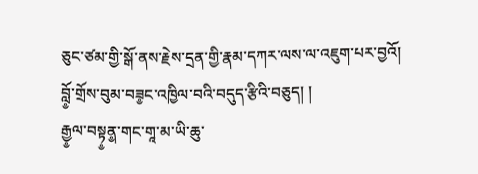ཅུང་ཙམ་གྱི་སྒོ་ནས་རྗེས་དྲན་གྱི་རྣམ་དཀར་ལས་ལ་འཇུག་པར་བྱའོ།
བློ༵་གྲོས་བུམ་བཟ༵ང་འཁྱིལ་བའི་བདུད་རྩིའི་བཅུད། །
རྒྱ༵ལ་བསྟ༵ན༵་གང་གཱ་མ་ཡི་ཆུ་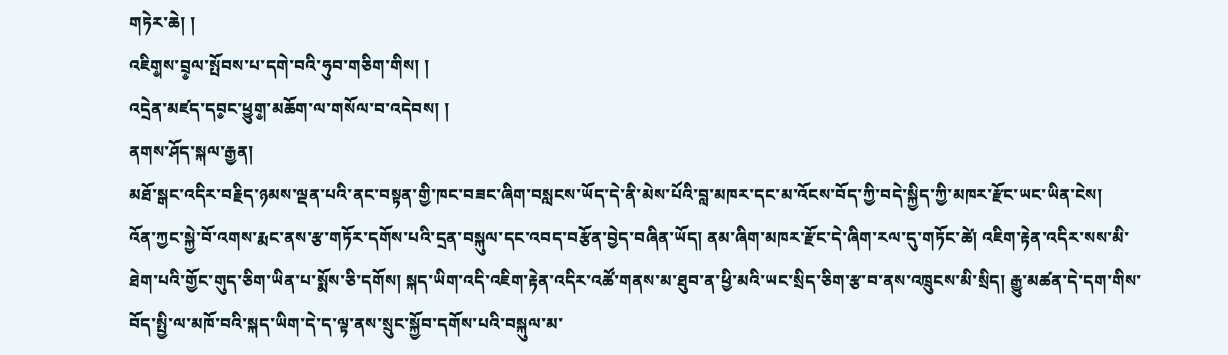གཏེར་ཆེ། །
འཇིག༵ས་བྲ༵ལ་སྤོབས་པ་དགེ་བའི་ཧུབ་གཅིག་གིས། །
འདྲེན་མཛད་དབ༵ང་ཕྱུག༵་མཆོག་ལ་གསོལ་བ་འདེབས། །
ནགས་ཤོད་སྐལ་རྒྱན།
མཐོ་སྒང་འདིར་བརྗིད་ཉམས་ལྡན་པའི་ནང་བསྟན་གྱི་ཁང་བཟང་ཞིག་བསླངས་ཡོད་དེ་ནི་མེས་པོའི་བླ་མཁར་དང་མ་འོངས་བོད་ཀྱི་བདེ་སྐྱིད་ཀྱི་མཁར་རྫོང་ཡང་ཡིན་ངེས།
འོན་ཀྱང་སྐྱེ་བོ་འགས་རྨང་ནས་རྩ་གཏོར་དགོས་པའི་དྲན་བསྐུལ་དང་འབད་བརྩོན་བྱེད་བཞིན་ཡོད། ནམ་ཞིག་མཁར་རྫོང་དེ་ཞིག་རལ་དུ་གཏོང་ཚེ། འཇིག་རྟེན་འདིར་སས་མི་ཐེག་པའི་གྱོང་གུད་ཅིག་ཡིན་པ་སྨོས་ཅི་དགོས། སྐད་ཡིག་འདི་འཇིག་རྟེན་འདིར་འཚོ་གནས་མ་ཐུབ་ན་ཕྱི་མའི་ཡང་སྲིད་ཅིག་རྩ་བ་ནས་འཁྲུངས་མི་སྲིད། རྒྱུ་མཚན་དེ་དག་གིས་བོད་སྤྱི་ལ་མཁོ་བའི་སྐད་ཡིག་དེ་ད་ལྟ་ནས་སྲུང་སྐྱོབ་དགོས་པའི་བསྐུལ་མ་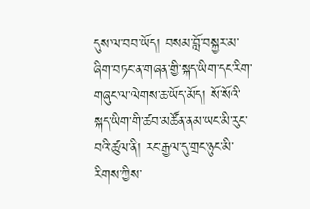དུས་ལ་བབ་ཡོད། བསམ་བློ་བསྐྱར་མ་ཞིག་བཏང་ན་གཞན་གྱི་སྐད་ཡིག་དང་རིག་གཞུང་ལ་ལེགས་ཆ་ཡོད་མོད། སོ་སོའི་སྐད་ཡིག་གི་ཚབ་མཚོན་ནམ་ཡང་མི་རུང་བའི་ཚུལ་ནི། རང་རྒྱལ་དུ་གྲང་ཉུང་མི་རིགས་ཀྱིས་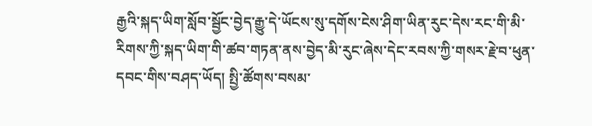རྒྱའི་སྐད་ཡིག་སློབ་སྦྱོང་བྱེད་རྒྱུ་དེ་ཡོངས་སུ་དགོས་ངེས་ཤིག་ཡིན་རུང་དེས་རང་གི་མི་རིགས་ཀྱི་སྐད་ཡིག་གི་ཚབ་གཏན་ནས་བྱེད་མི་རུང་ཞེས་དེང་རབས་ཀྱི་གསར་རྗེ་བ་ཕུན་དབང་གིས་བཤད་ཡོད། སྤྱི་ཚོགས་བསམ་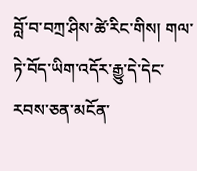བློ་བ་བཀྲ་ཤིས་ཚེ་རིང་གིས། གལ་ཏེ་བོད་ཡིག་འདོར་རྒྱུ་དེ་དེང་རབས་ཅན་མངོན་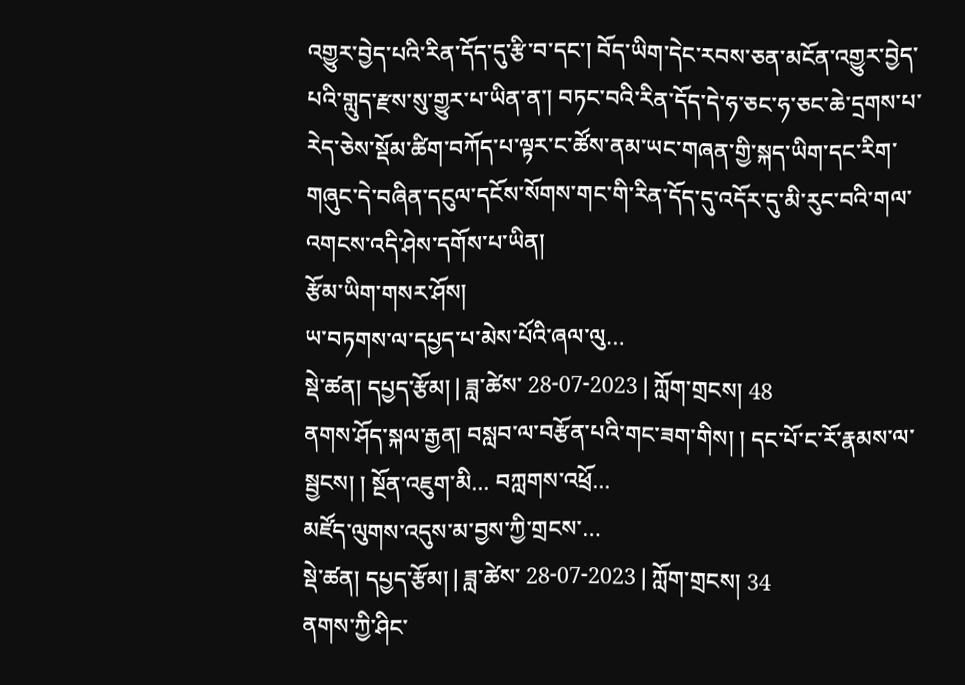འགྱུར་བྱེད་པའི་རིན་དོད་དུ་རྩི་བ་དང་། བོད་ཡིག་དེང་རབས་ཅན་མངོན་འགྱུར་བྱེད་པའི་གླུད་རྫས་སུ་གྱུར་པ་ཡིན་ན་། བཏང་བའི་རིན་དོད་དེ་ཧ་ཅང་ཧ་ཅང་ཆེ་དྲགས་པ་རེད་ཅེས་སྡོམ་ཚིག་བཀོད་པ་ལྟར་ང་ཚོས་ནམ་ཡང་གཞན་གྱི་སྐད་ཡིག་དང་རིག་གཞུང་དེ་བཞིན་དངུལ་དངོས་སོགས་གང་གི་རིན་དོད་དུ་འདོར་དུ་མི་རུང་བའི་གལ་འགངས་འདི་ཤེས་དགོས་པ་ཡིན།
རྩོམ་ཡིག་གསར་ཤོས།
ཡ་བཏགས་ལ་དཔྱད་པ་མེས་པོའི་ཞལ་ལུ…
སྡེ་ཚན། དཔྱད་རྩོམ། | ཟླ་ཚེས་ 28-07-2023 | ཀློག་གྲངས། 48
ནགས་ཤོད་སྐལ་རྒྱན། བསླབ་ལ་བརྩོན་པའི་གང་ཟག་གིས། ། དང་པོ་ང་རོ་རྣམས་ལ་སྦྱངས། ། སྔོན་འཇུག་མི... བཀླགས་འཕྲོ...
མཛོད་ལུགས་འདུས་མ་བྱས་ཀྱི་གྲངས་…
སྡེ་ཚན། དཔྱད་རྩོམ། | ཟླ་ཚེས་ 28-07-2023 | ཀློག་གྲངས། 34
ནགས་ཀྱི་ཤིང་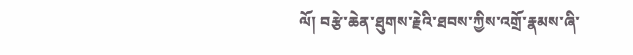ལོ། བརྩེ་ཆེན་ཐུགས་རྗེའི་ཐབས་ཀྱིས་འགྲོ་རྣམས་ཞི་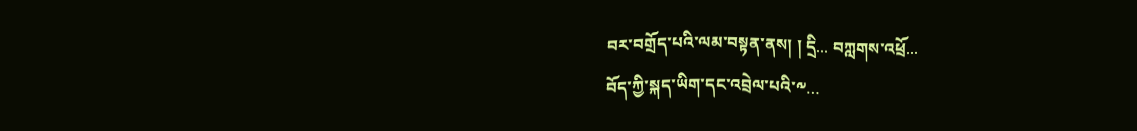བར་བགྲོད་པའི་ལམ་བསྟན་ནས། ། དྲི... བཀླགས་འཕྲོ...
བོད་ཀྱི་སྐད་ཡིག་དང་འབྲེལ་པའི་༸…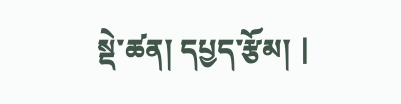སྡེ་ཚན། དཔྱད་རྩོམ། |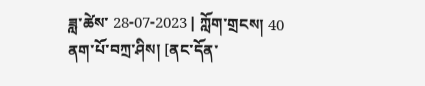ཟླ་ཚེས་ 28-07-2023 | ཀློག་གྲངས། 40
ནག་པོ་བཀྲ་ཤིས། [ནང་དོན་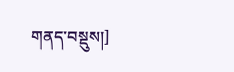གནད་བསྡུས།]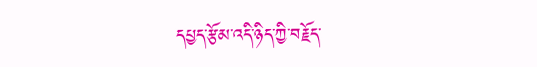དཔྱད་རྩོམ་འདི་ཉིད་ཀྱི་བརྗོད་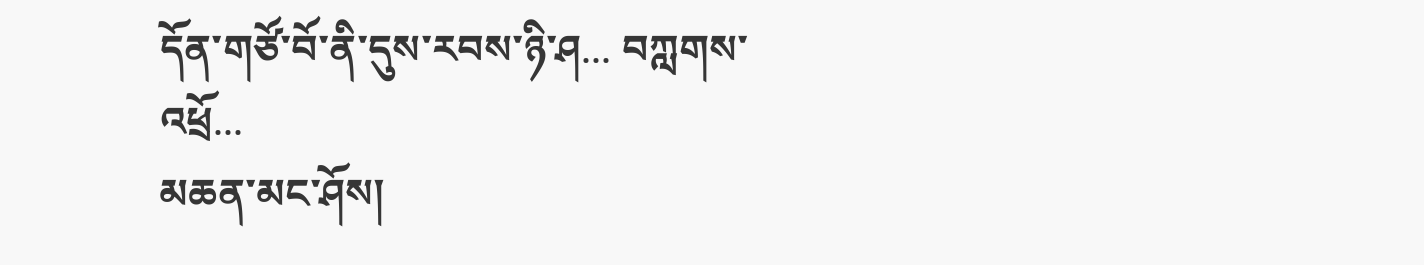དོན་གཙོ་བོ་ནི་དུས་རབས་ཉི་ཤ... བཀླགས་འཕྲོ...
མཆན་མང་ཤོས།